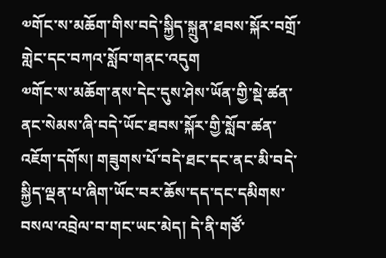༧གོང་ས་མཆོག་གིས་བདེ་སྐྱིད་སྐྲུན་ཐབས་སྐོར་བགྲོ་གླེང་དང་བཀའ་སློབ་གནང་འདུག
༧གོང་ས་མཆོག་ནས་དེང་དུས་ཤེས་ཡོན་གྱི་སྡེ་ཚན་ནང་སེམས་ཞི་བདེ་ཡོང་ཐབས་སྐོར་གྱི་སློབ་ཚན་འཇོག་དགོས། གཟུགས་པོ་བདེ་ཐང་དང་ནང་མི་བདེ་སྐྱིད་ལྡན་པ་ཞིག་ཡོང་བར་ཆོས་དད་དང་དམིགས་བསལ་འབྲེལ་བ་གང་ཡང་མེད། དེ་ནི་གཙོ་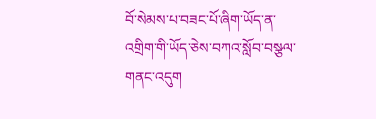བོ་སེམས་པ་བཟང་པོ་ཞིག་ཡོད་ན་འགྲིག་གི་ཡོད་ཅེས་བཀའ་སློབ་བསྩལ་གནང་འདུག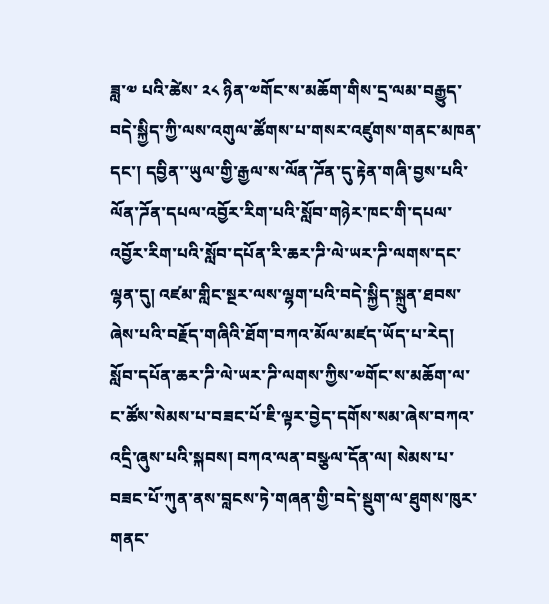ཟླ་༧ པའི་ཚེས་ ༢༨ ཉིན་༧གོང་ས་མཆོག་གིས་དྲ་ལམ་བརྒྱུད་བདེ་སྐྱིད་ཀྱི་ལས་འགུལ་ཚོགས་པ་གསར་འཛུགས་གནང་མཁན་དང་། དབྱིན་་ཡུལ་གྱི་རྒྱལ་ས་ལོན་ཌོན་དུ་རྟེན་གཞི་བྱས་པའི་ལོན་ཌོན་དཔལ་འབྱོར་རིག་པའི་སློབ་གཉེར་ཁང་གི་དཔལ་འབྱོར་རིག་པའི་སློབ་དཔོན་རི་ཆར་ཌི་ལེ་ཡར་ཌི་ལགས་དང་ལྷན་དུ། འཛམ་གླིང་སྔར་ལས་ལྷག་པའི་བདེ་སྐྱིད་སྐྲུན་ཐབས་ཞེས་པའི་བརྗོད་གཞིའི་ཐོག་བཀའ་མོལ་མཛད་ཡོད་པ་རེད།
སློབ་དཔོན་ཆར་ཌི་ལེ་ཡར་ཌི་ལགས་ཀྱིས་༧གོང་ས་མཆོག་ལ་ང་ཚོས་སེམས་པ་བཟང་པོ་ཇི་ལྟར་བྱེད་དགོས་སམ་ཞེས་བཀའ་འདྲི་ཞུས་པའི་སྐབས། བཀའ་ལན་བསྩལ་དོན་ལ། སེམས་པ་བཟང་པོ་ཀུན་ནས་བླངས་ཏེ་གཞན་གྱི་བདེ་སྡུག་ལ་ཐུགས་ཁུར་གནང་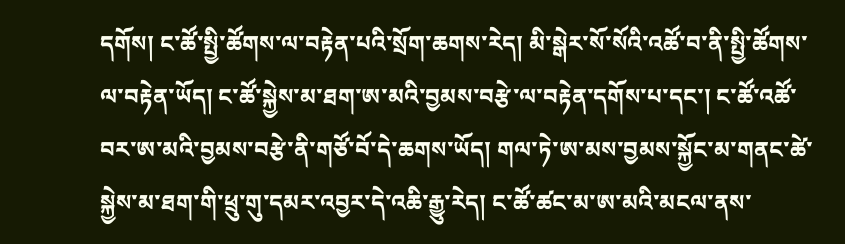དགོས། ང་ཚོ་སྤྱི་ཚོགས་ལ་བརྟེན་པའི་སྲོག་ཆགས་རེད། མི་སྒེར་སོ་སོའི་འཚོ་བ་ནི་སྤྱི་ཚོགས་ལ་བརྟེན་ཡོད། ང་ཚོ་སྐྱེས་མ་ཐག་ཨ་མའི་བྱམས་བརྩེ་ལ་བརྟེན་དགོས་པ་དང་། ང་ཚོ་འཚོ་བར་ཨ་མའི་བྱམས་བརྩེ་ནི་གཙོ་བོ་དེ་ཆགས་ཡོད། གལ་ཏེ་ཨ་མས་བྱམས་སྐྱོང་མ་གནང་ཚེ་སྐྱེས་མ་ཐག་གི་ཕྲུ་གུ་དམར་འབྱར་དེ་འཆི་རྒྱུ་རེད། ང་ཚོ་ཚང་མ་ཨ་མའི་མངལ་ནས་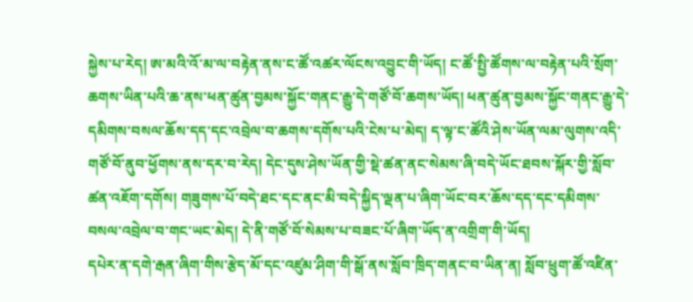སྐྱེས་པ་རེད། ཨ་མའི་འོ་མ་ལ་བརྟེན་ནས་ང་ཚོ་འཚར་ལོངས་འབྱུང་གི་ཡོད། ང་ཚོ་སྤྱི་ཚོགས་ལ་བརྟེན་པའི་སྲོག་ཆགས་ཡིན་པའི་ཆ་ནས་ཕན་ཚུན་བྱམས་སྐྱོང་གནང་རྒྱུ་དེ་གཙོ་བོ་ཆགས་ཡོད། ཕན་ཚུན་བྱམས་སྐྱོང་གནང་རྒྱུ་དེ་དམིགས་བསལ་ཆོས་དད་དང་འབྲེལ་བ་ཆགས་དགོས་པའི་ངེས་པ་མེད། ད་ལྟ་ང་ཚོའི་ཤེས་ཡོན་ལམ་ལུགས་འདི་གཙོ་བོ་ནུབ་ཕྱོགས་ནས་དར་བ་རེད། དེང་དུས་ཤེས་ཡོན་གྱི་སྡེ་ཚན་ནང་སེམས་ཞི་བདེ་ཡོང་ཐབས་སྐོར་གྱི་སློབ་ཚན་འཇོག་དགོས། གཟུགས་པོ་བདེ་ཐང་དང་ནང་མི་བདེ་སྐྱིད་ལྡན་པ་ཞིག་ཡོང་བར་ཆོས་དད་དང་དམིགས་བསལ་འབྲེལ་བ་གང་ཡང་མེད། དེ་ནི་གཙོ་བོ་སེམས་པ་བཟང་པོ་ཞིག་ཡོད་ན་འགྲིག་གི་ཡོད།
དཔེར་ན་དགེ་རྒན་ཞིག་གིས་རྩེད་མོ་དང་འཛུམ་ཤིག་གི་སྒོ་ནས་སློབ་ཁྲིད་གནང་བ་ཡིན་ན། སློབ་ཕྲུག་ཚོ་འཛིན་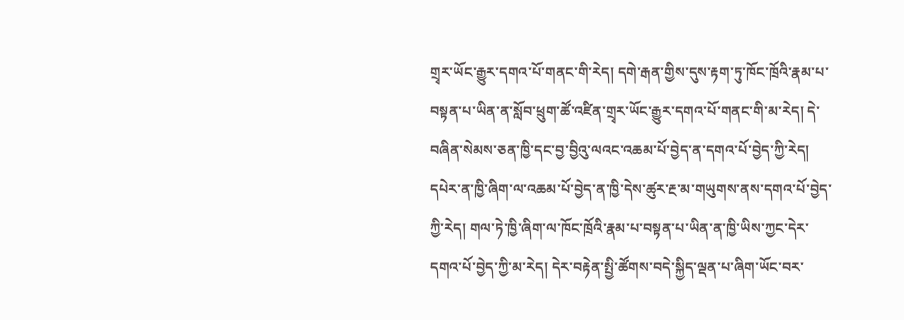གྲྭར་ཡོང་རྒྱུར་དགའ་པོ་གནང་གི་རེད། དགེ་རྒན་གྱིས་དུས་རྟག་ཏུ་ཁོང་ཁྲོའི་རྣམ་པ་བསྟན་པ་ཡིན་ན་སློབ་ཕྲུག་ཚོ་འཛིན་གྲྭར་ཡོང་རྒྱུར་དགའ་པོ་གནང་གི་མ་རེད། དེ་བཞིན་སེམས་ཅན་ཁྱི་དང་བྱ་བྱིའུ་ལའང་འཆམ་པོ་བྱེད་ན་དགའ་པོ་བྱེད་ཀྱི་རེད། དཔེར་ན་ཁྱི་ཞིག་ལ་འཆམ་པོ་བྱེད་ན་ཁྱི་དེས་ཚུར་རྔ་མ་གཡུགས་ནས་དགའ་པོ་བྱེད་ཀྱི་རེད། གལ་ཏེ་ཁྱི་ཞིག་ལ་ཁོང་ཁྲོའི་རྣམ་པ་བསྟན་པ་ཡིན་ན་ཁྱི་ཡིས་ཀྱང་དེར་དགའ་པོ་བྱེད་ཀྱི་མ་རེད། དེར་བརྟེན་སྤྱི་ཚོགས་བདེ་སྐྱིད་ལྡན་པ་ཞིག་ཡོང་བར་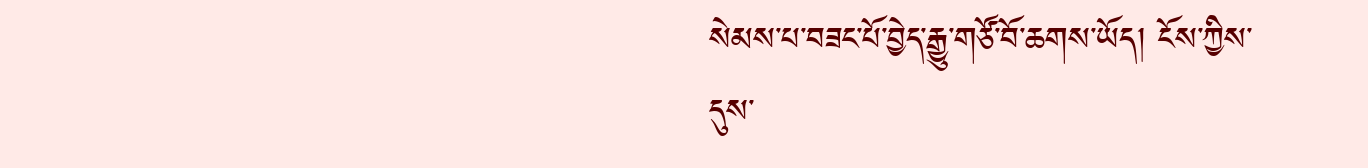སེམས་པ་བཟང་པོ་བྱེད་རྒྱུ་གཙོ་བོ་ཆགས་ཡོད། ངོས་ཀྱིས་དུས་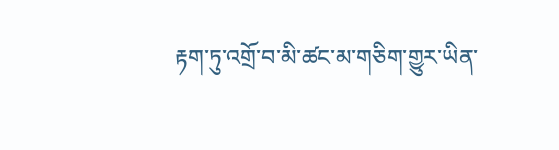རྟག་ཏུ་འགྲོ་བ་མི་ཚང་མ་གཅིག་གྱུར་ཡིན་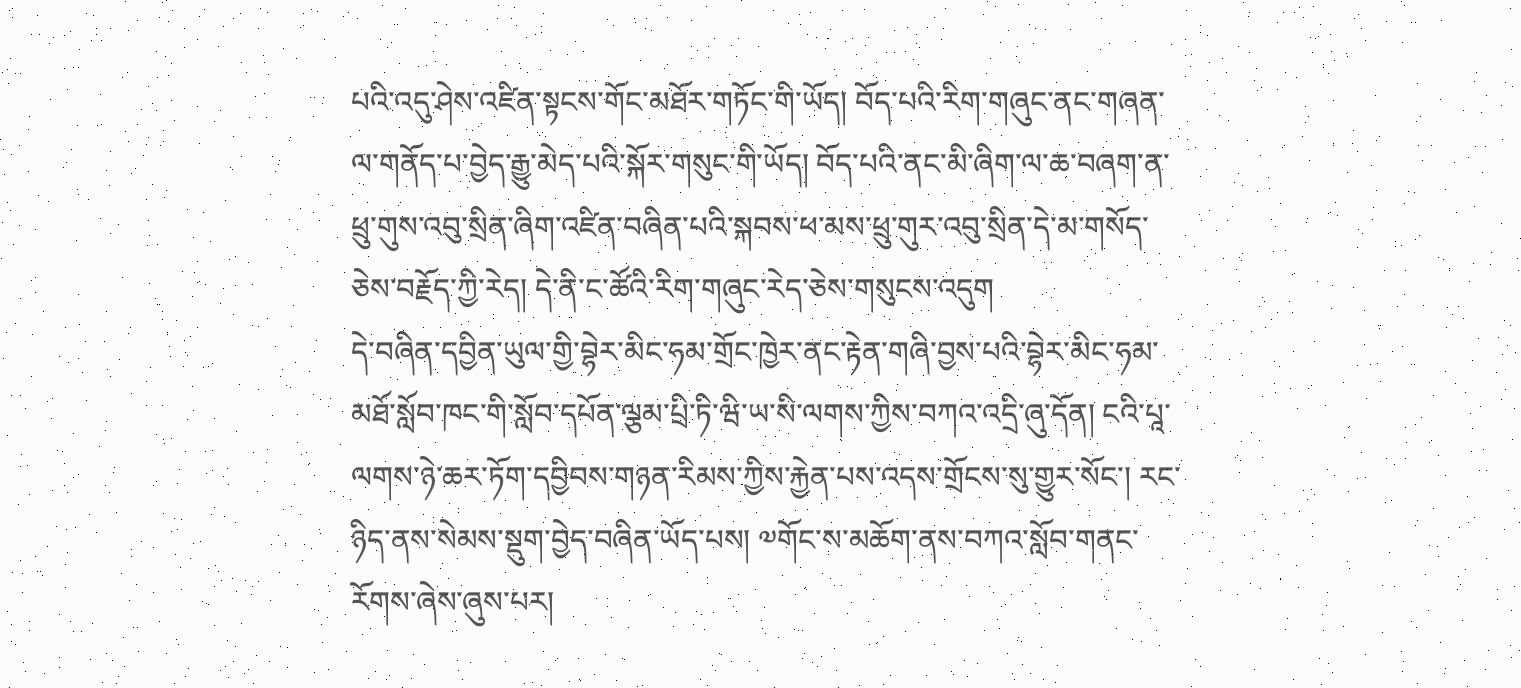པའི་འདུ་ཤེས་འཛིན་སྟངས་གོང་མཐོར་གཏོང་གི་ཡོད། བོད་པའི་རིག་གཞུང་ནང་གཞན་ལ་གནོད་པ་བྱེད་རྒྱུ་མེད་པའི་སྐོར་གསུང་གི་ཡོད། བོད་པའི་ནང་མི་ཞིག་ལ་ཆ་བཞག་ན་ཕྲུ་གུས་འབུ་སྲིན་ཞིག་འཛིན་བཞིན་པའི་སྐབས་ཕ་མས་ཕྲུ་གུར་འབུ་སྲིན་དེ་མ་གསོད་ཅེས་བརྗོད་ཀྱི་རེད། དེ་ནི་ང་ཚོའི་རིག་གཞུང་རེད་ཅེས་གསུངས་འདུག
དེ་བཞིན་དབྱིན་ཡུལ་གྱི་བྷེར་མིང་ཧམ་གྲོང་ཁྱེར་ནང་རྟེན་གཞི་བྱས་པའི་བྷེར་མིང་ཧམ་མཐོ་སློབ་ཁང་གི་སློབ་དཔོན་ལྕམ་པྲི་ཏི་ཝི་ཡ་སི་ལགས་ཀྱིས་བཀའ་འདྲི་ཞུ་དོན། ངའི་པཱ་ལགས་ཉེ་ཆར་ཏོག་དབྱིབས་གཉན་རིམས་ཀྱིས་རྐྱེན་པས་འདས་གྲོངས་སུ་གྱུར་སོང་། རང་ཉིད་ནས་སེམས་སྡུག་བྱེད་བཞིན་ཡོད་པས། ༧གོང་ས་མཆོག་ནས་བཀའ་སློབ་གནང་རོགས་ཞེས་ཞུས་པར།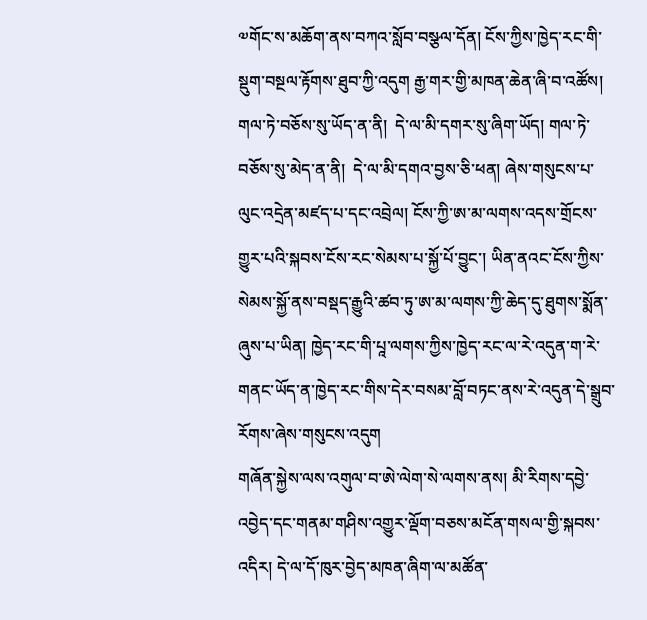༧གོང་ས་མཆོག་ནས་བཀའ་སློབ་བསྩལ་དོན། ངོས་ཀྱིས་ཁྱེད་རང་གི་སྡུག་བསྔལ་རྟོགས་ཐུབ་ཀྱི་འདུག རྒྱ་གར་གྱི་མཁན་ཆེན་ཞི་བ་འཚོས།  གལ་ཏེ་བཅོས་སུ་ཡོད་ན་ནི།  དེ་ལ་མི་དགར་སུ་ཞིག་ཡོད། གལ་ཏེ་བཅོས་སུ་མེད་ན་ནི།  དེ་ལ་མི་དགའ་བྱས་ཅི་ཕན། ཞེས་གསུངས་པ་ལུང་འདྲེན་མཛད་པ་དང་འབྲེལ། ངོས་ཀྱི་ཨ་མ་ལགས་འདས་གྲོངས་གྱུར་པའི་སྐབས་ངོས་རང་སེམས་པ་སྐྱོ་པོ་བྱུང་། ཡིན་ནའང་ངོས་ཀྱིས་སེམས་སྐྱོ་ནས་བསྡད་རྒྱུའི་ཚབ་ཏུ་ཨ་མ་ལགས་ཀྱི་ཆེད་དུ་ཐུགས་སྨོན་ཞུས་པ་ཡིན། ཁྱེད་རང་གི་པཱ་ལགས་ཀྱིས་ཁྱེད་རང་ལ་རེ་འདུན་ག་རེ་གནང་ཡོད་ན་ཁྱེད་རང་གིས་དེར་བསམ་བློ་བཏང་ནས་རེ་འདུན་དེ་སྒྲུབ་རོགས་ཞེས་གསུངས་འདུག
གཞོན་སྐྱེས་ལས་འགུལ་བ་ཨེ་ལེག་སེ་ལགས་ནས། མི་རིགས་དབྱེ་འབྱེད་དང་གནམ་གཤིས་འགྱུར་ལྡོག་བཅས་མངོན་གསལ་གྱི་སྐབས་འདིར། དེ་ལ་དོ་ཁུར་བྱེད་མཁན་ཞིག་ལ་མཚོན་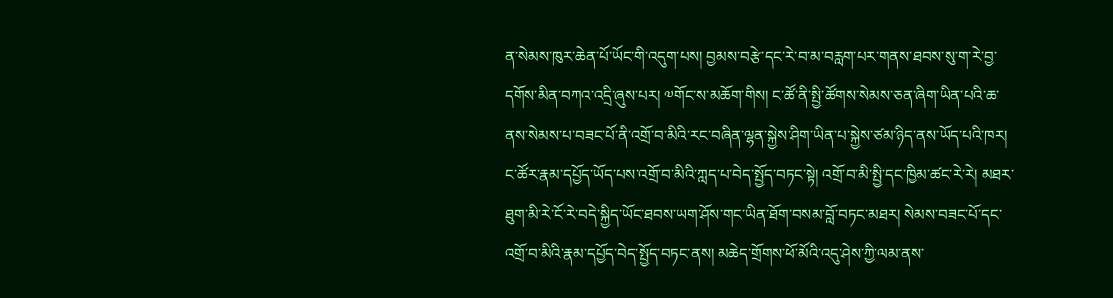ན་སེམས་ཁུར་ཆེན་པོ་ཡོང་གི་འདུག་པས། བྱམས་བརྩེ་དང་རེ་བ་མ་བརླག་པར་གནས་ཐབས་སུ་ག་རེ་བྱ་དགོས་མིན་བཀའ་འདྲི་ཞུས་པར། ༧གོང་ས་མཆོག་གིས། ང་ཚོ་ནི་སྤྱི་ཚོགས་སེམས་ཅན་ཞིག་ཡིན་པའི་ཆ་ནས་སེམས་པ་བཟང་པོ་ནི་འགྲོ་བ་མིའི་རང་བཞིན་ལྷན་སྐྱེས་ཤིག་ཡིན་པ་སྐྱེས་ཙམ་ཉིད་ནས་ཡོད་པའི་ཁར། ང་ཚོར་རྣམ་དཔྱོད་ཡོད་པས་འགྲོ་བ་མིའི་ཀླད་པ་བེད་སྤྱོད་བཏང་སྟེ། འགྲོ་བ་མི་སྤྱི་དང་ཁྱིམ་ཚང་རེ་རེ། མཐར་ཐུག་མི་རེ་ངོ་རེ་བདེ་སྐྱིད་ཡོང་ཐབས་ཡག་ཤོས་གང་ཡིན་ཐོག་བསམ་བློ་བཏང་མཐར། སེམས་བཟང་པོ་དང་འགྲོ་བ་མིའི་རྣམ་དཔྱོད་བེད་སྤྱོད་བཏང་ནས། མཆེད་གྲོགས་ཕོ་མོའི་འདུ་ཤེས་ཀྱི་ལམ་ནས་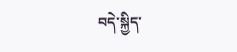བདེ་སྐྱིད་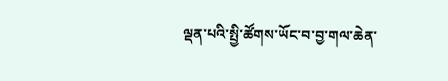ལྡན་པའི་སྤྱི་ཚོགས་ཡོང་བ་བྱ་གལ་ཆེན་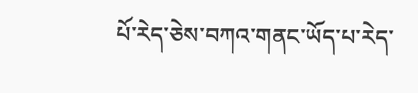པོ་རེད་ཅེས་བཀའ་གནང་ཡོད་པ་རེད་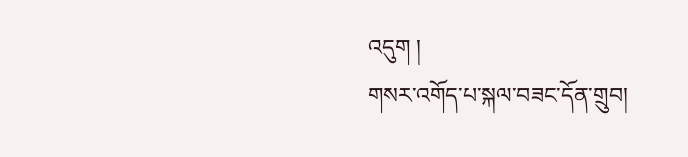འདུག །
གསར་འགོད་པ་སྐལ་བཟང་དོན་གྲུབ།